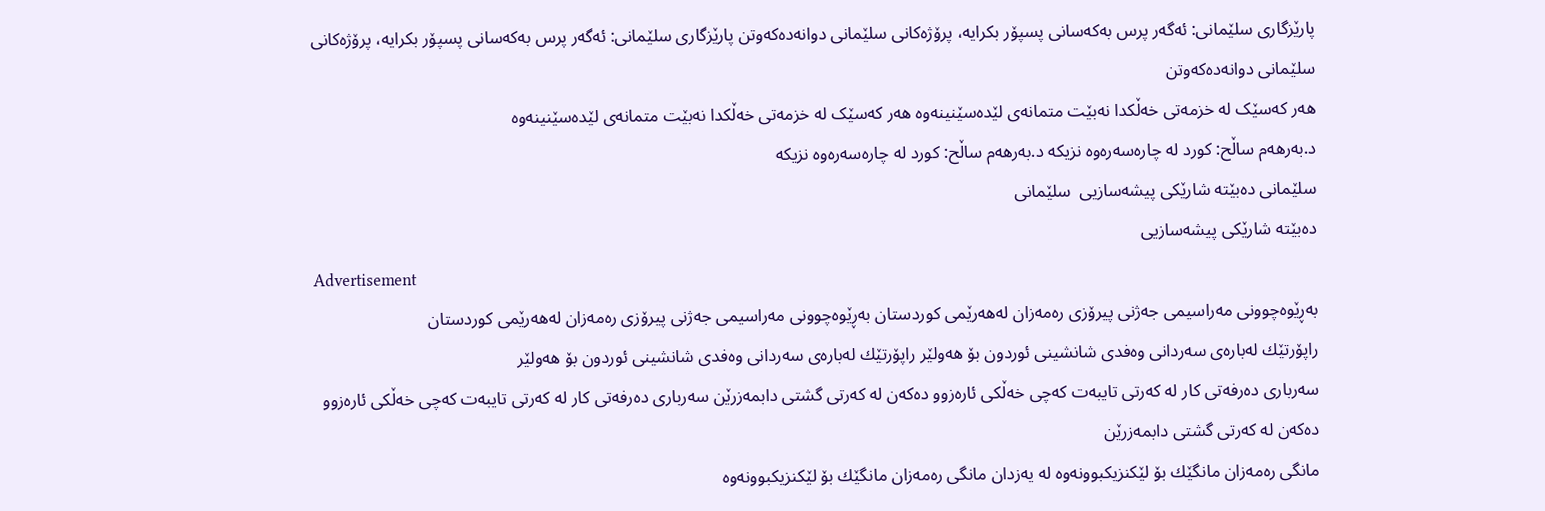پارێزگاری سلێمانی: ئەگەر پرس بەکەسانی پسپۆر بکرایە، پرۆژەکانی سلێمانی دوانەدەکەوتن پارێزگاری سلێمانی: ئەگەر پرس بەکەسانی پسپۆر بکرایە، پرۆژەکانی سلێمانی دوانەدەکەوتن
ھەر کەسێک لە خزمەتی خەڵکدا نەبێت متمانەی لێدەسێنینەوە ھەر کەسێک لە خزمەتی خەڵکدا نەبێت متمانەی لێدەسێنینەوە
د.به‌رهه‌م ساڵح: كورد له‌ چاره‌سه‌ره‌وه‌ نزیكه‌ د.به‌رهه‌م ساڵح: كورد له‌ چاره‌سه‌ره‌وه‌ نزیكه‌
سلێمانی ده‌بێته‌ شارێكی پیشه‌سازیی ‌ سلێمانی
ده‌بێته‌ شارێكی پیشه‌سازیی ‌
Advertisement
به‌ڕێوه‌چوونى مه‌راسیمى جه‌ژنى پیرۆزى ره‌مه‌زان له‌هه‌رێمى كوردستان به‌ڕێوه‌چوونى مه‌راسیمى جه‌ژنى پیرۆزى ره‌مه‌زان له‌هه‌رێمى كوردستان
راپۆرتێك له‌باره‌ى سه‌ردانى وه‌فدى شانشينى ئوردون بۆ هه‌ولێر راپۆرتێك له‌باره‌ى سه‌ردانى وه‌فدى شانشينى ئوردون بۆ هه‌ولێر
سه‌ربارى ده‌رفه‌تى كار له‌ كه‌رتى تایبه‌ت كه‌چى خه‌ڵكى ئاره‌زوو ده‌كه‌ن له‌ كه‌رتى گشتى دابمه‌زرێن سه‌ربارى ده‌رفه‌تى كار له‌ كه‌رتى تایبه‌ت كه‌چى خه‌ڵكى ئاره‌زوو ده‌كه‌ن له‌ كه‌رتى گشتى دابمه‌زرێن
مانگى ره‌مه‌زان مانگێك بۆ لێكنزیكبوونه‌وه‌ له ‌یه‌زدان مانگى ره‌مه‌زان مانگێك بۆ لێكنزیكبوونه‌وه‌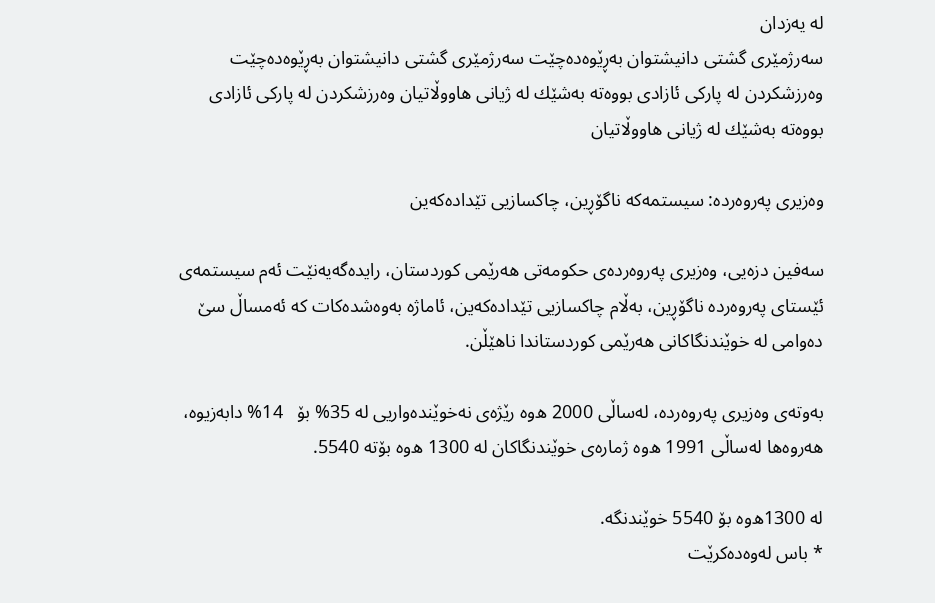له ‌یه‌زدان
سه‌رژمێرى گشتى دانیشتوان به‌ڕێوه‌ده‌چێت سه‌رژمێرى گشتى دانیشتوان به‌ڕێوه‌ده‌چێت
وه‌رزشكردن له‌ پاركى ئازادى بووه‌ته‌ به‌شێك له‌ ژیانى هاووڵاتیان وه‌رزشكردن له‌ پاركى ئازادى بووه‌ته‌ به‌شێك له‌ ژیانى هاووڵاتیان

وه‌زیری په‌روه‌رده‌: سیستمه‌كه‌ ناگۆڕین، چاكسازیی تێداده‌كه‌ین

سه‌فین دزه‌یی، وه‌زیری په‌روه‌رده‌ی حكومه‌تی هه‌رێمی كوردستان، رایده‌گه‌یه‌نێت ئه‌م سیستمه‌ی ئێستای په‌روه‌رده‌ ناگۆڕین، به‌ڵام چاكسازیی تێداده‌كه‌ین، ئاماژه‌ به‌وه‌شده‌كات كه‌ ئه‌مساڵ سێ ده‌وامی له‌ خوێندنگاكانی هه‌رێمی كوردستاندا ناهێڵن.

به‌وته‌ی وه‌زیری په‌روه‌رده‌، له‌ساڵی 2000 ه‌وه‌ رێژه‌ی نه‌خوێنده‌واریی له ‌35% بۆ   14% دابه‌زیوه‌، هه‌روه‌ها له‌ساڵی 1991 ه‌وه‌ ژماره‌ی خوێندنگاكان له‌ 1300 ه‌وه‌ بۆته‌ 5540.

له ‌1300ه‌وه‌ بۆ 5540 خوێندنگه‌.
* باس له‌وه‌ده‌كرێت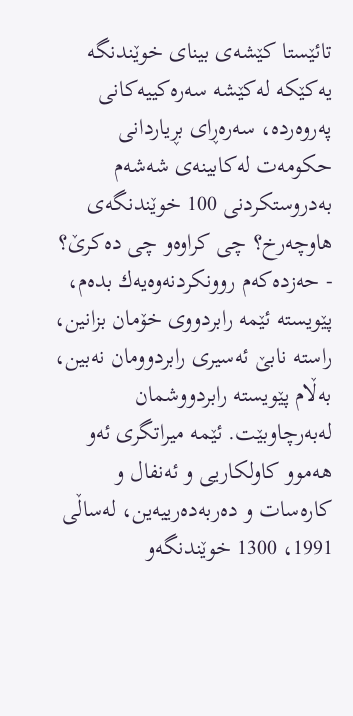تائێستا كێشه‌ی بینای خوێندنگه‌ یه‌كێكه‌ له‌كێشه‌ سه‌ره‌كییه‌كانی په‌روه‌رده‌، سه‌ره‌ڕای بڕیاردانی حكومه‌ت له‌كابینه‌ی شه‌شه‌م به‌دروستكردنی 100 خوێندنگه‌ی هاوچه‌رخ؟ چی كراوه‌و چی ده‌كرێ؟
- حه‌زده‌كه‌م روونكردنه‌وه‌یه‌ك بده‌م، پێویسته‌ ئێمه‌ رابردووی خۆمان بزانین، راسته‌ نابێ ئه‌سیری رابردوومان نه‌بین، به‌ڵام پێویسته‌ رابردووشمان له‌به‌رچاوبێت. ئێمه‌ میراتگری ئه‌و هه‌موو كاولكاریی و ئه‌نفال و كاره‌سات و ده‌ربه‌ده‌رییه‌ین، له‌ساڵی 1991، 1300 خوێندنگه‌و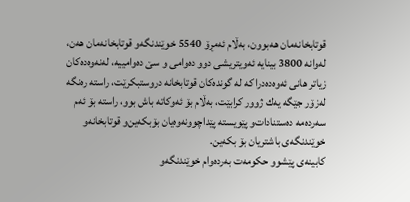قوتابخانه‌مان هه‌بوون، به‌ڵام ئه‌مڕۆ 5540 خوێندنگه‌و قوتابخانه‌مان هه‌ن، له‌وانه‌ 3800 بینایه‌ ئه‌ویتریشی دوو ده‌وامی و سێ ده‌وامییه‌، له‌نه‌وه‌ده‌كان زیاتر هانی ئه‌وه‌ده‌درا كه‌ له ‌گونده‌كان قوتابخانه‌ دروستبكرێت، راسته‌ ره‌نگه‌ له‌زۆر جێگه‌ یه‌ك ژوور كرابێت، به‌ڵام بۆ ئه‌وكاته‌ باش بوو، راسته‌ بۆ ئه‌م سه‌رده‌مه‌ ده‌ستنادات‌و پێویسته‌ پێداچوونه‌وه‌یان بۆبكه‌ین‌و قوتابخانه‌و خوێندنگه‌ی باشتریان بۆ بكه‌ین.
كابینه‌ی پێشوو حكومه‌ت به‌رده‌وام خوێندنگه‌و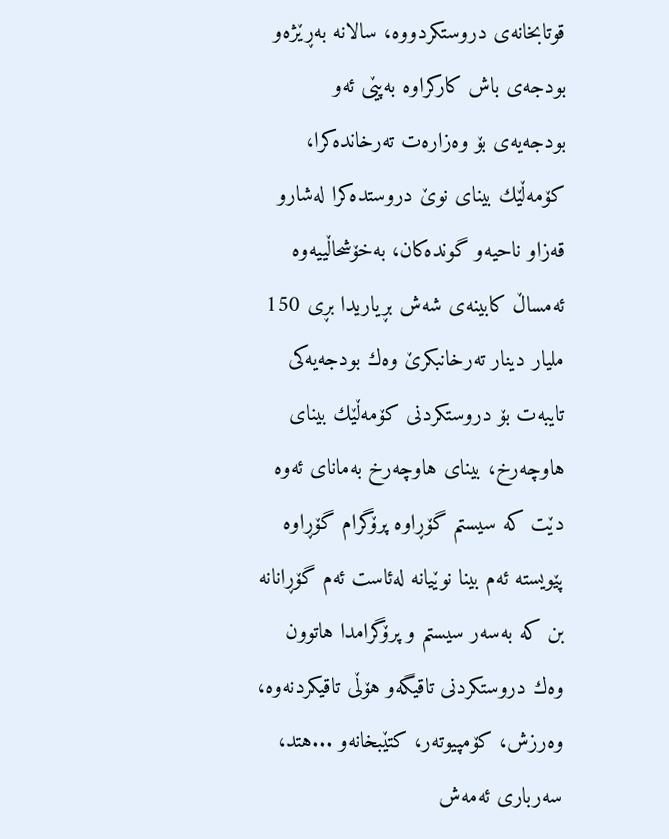قوتابخانه‌ی دروستكردووه‌، سالانه‌ به‌ڕێژه‌و بودجه‌ی باش كاركراوه‌ به‌پێی ئه‌و بودجه‌یه‌ی بۆ وه‌زاره‌ت ته‌رخانده‌كرا، كۆمه‌ڵێك بینای نوێ دروستده‌كرا له‌شارو قه‌زاو ناحیه‌و گونده‌كان، به‌خۆشحاڵییه‌وه‌ ئه‌مساڵ كابینه‌ی شه‌ش بڕیاریدا بڕی 150 ملیار دینار ته‌رخانبكرێ وه‌ك بودجه‌یه‌كی تایبه‌ت بۆ دروستكردنی كۆمه‌ڵێك بینای هاوچه‌رخ، بینای هاوچه‌رخ به‌مانای ئه‌وه‌ دێت كه‌ سیستم گۆڕاوه‌ پرۆگرام گۆڕاوه‌ پێویسته‌ ئه‌م بینا نوێیانه‌ له‌ئاست ئه‌م گۆڕانانه‌ بن كه‌ به‌سه‌ر سیستم و پرۆگرامدا هاتوون وه‌ك دروستكردنی تاقیگه‌و هۆڵی تاقیكردنه‌وه‌، وه‌رزش، كۆمپیوته‌ر، كتێبخانه‌‌و ...هتد، سه‌رباری ئه‌مه‌ش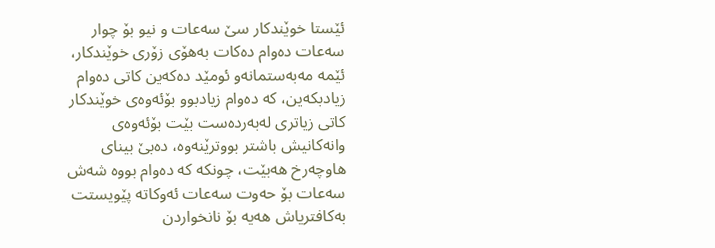ئێستا خوێندكار سێ سه‌عات و نیو بۆ چوار سه‌عات ده‌وام ده‌كات به‌هۆی زۆری خوێندكار، ئێمه‌ مه‌به‌ستمانه‌و ئومێد ده‌كه‌ین كاتی ده‌وام زیادبكه‌ین، كه‌ ده‌وام زیادبوو بۆئه‌وه‌ی خوێندكار كاتی زیاتری له‌به‌رده‌ست بێت بۆئه‌وه‌ی وانه‌كانیش باشتر بووترێنه‌وه‌، ده‌بێ بینای هاوچه‌رخ هه‌بێت، چونكه‌ كه‌ ده‌وام بووه‌ شه‌ش سه‌عات بۆ حه‌وت سه‌عات ئه‌وكاته‌ پێویستت به‌كافتریاش هه‌یه‌ بۆ نانخواردن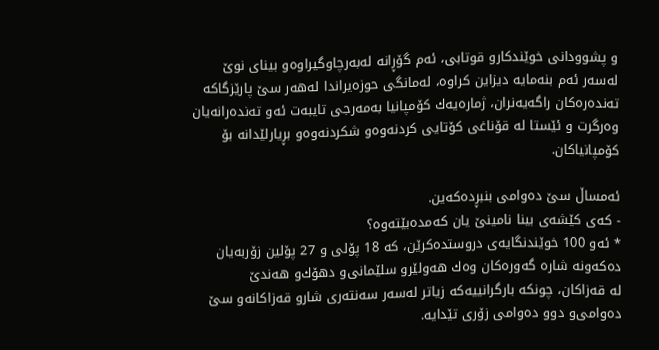و پشوودانی خوێندكارو قوتابی، ئه‌م گۆڕانه‌ له‌به‌رچاوگیراوه‌و بینای نوێ له‌سه‌ر ئه‌م بنه‌مایه‌ دیزاین كراوه‌، له‌مانگی حوزه‌یراندا له‌هه‌ر سێ پارێزگاكه‌ ته‌نده‌ره‌كان راگه‌یه‌نران، ژماره‌یه‌ك كۆمپانیا به‌مه‌رجی تایبه‌ت ئه‌و ته‌نده‌رانه‌یان وه‌رگرت و ئێستا له‌ قۆناغی كۆتایی كردنه‌وه‌و شكردنه‌وه‌و بڕیارلێدانه‌ بۆ كۆمپانیاكان.

ئه‌مساڵ سێ ده‌وامی بنبڕده‌كه‌ین.
- كه‌ی كێشه‌ی بینا نامینێ یان كه‌مده‌بێته‌وه‌؟
* ئه‌و 100 خوێندنگایه‌ی دروستده‌كرێن، كه‌ 18 پۆلی و 27 پۆلین زۆربه‌یان ده‌كه‌ونه‌ شاره‌ گه‌وره‌كان وه‌ك هه‌ولێرو سلێمانی‌و دهۆك‌و هه‌ندێ له ‌قه‌زاكان، چونكه‌ بارگرانییه‌كه‌ زیاتر له‌سه‌ر سه‌نته‌ری شارو قه‌زاكانه‌و سێ ده‌وامی‌و دوو ده‌وامی زۆری تێدایه‌.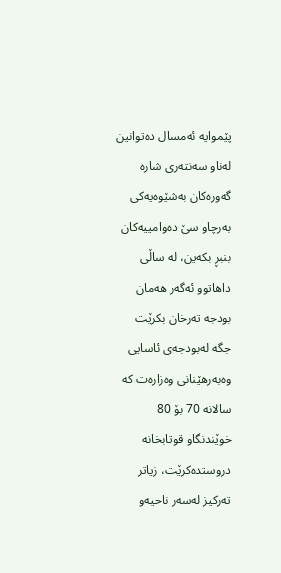پێموایه‌ ئه‌مسال ده‌توانین له‌ناو سه‌نته‌ری شاره‌ گه‌وره‌كان به‌شێوه‌یه‌كی به‌رچاو سێ ده‌وامییه‌كان بنبڕ بكه‌ین، له‌ ساڵی داهاتوو ئه‌گه‌ر هه‌مان بودجه‌ ته‌رخان بكرێت جگه‌ له‌بودجه‌ی ئاسایی وه‌به‌رهێنانی وه‌زاره‌ت كه‌ سالانه‌ 70 بۆ 80 خوێندنگاو قوتابخانه‌ دروستده‌كرێت، زیاتر ته‌ركیز له‌سه‌ر ناحیه‌و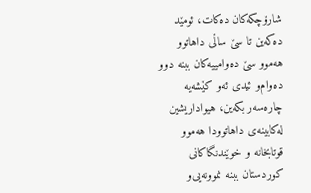شارۆچكه‌كان ده‌كات، ئومێد ده‌كه‌ین تا سێ ساڵی داهاتوو هه‌موو سێ ده‌وامییه‌كان ببنه‌ دوو ده‌وام‌و ئیدی ئه‌و كێشه‌یه‌ چاره‌سه‌ر بكه‌ین، هیواداریشین له‌كابینه‌ی داهاتوودا هه‌موو قوتابخانه‌ و خوێندنگاكانی كوردستان ببنه‌ نموونه‌یی‌و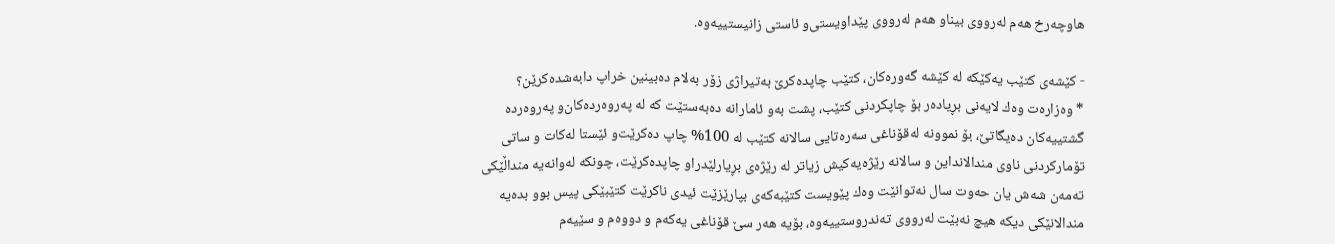هاوچه‌رخ هه‌م له‌رووی بیناو هه‌م له‌رووی پێداویستی‌و ئاستی زانیستییه‌وه‌.

- كێشه‌ی كتێب یه‌كێكه‌ له ‌كێشه‌ گه‌وره‌كان، كتێب چاپده‌كرێ به‌تیراژی زۆر به‌لام ده‌بینین خراپ دابه‌شده‌كرێن؟
* وه‌زاره‌ت وه‌ك لایه‌نی بڕیاده‌ر بۆ چاپكردنی كتێب، پشت به‌و ئامارانه‌ ده‌به‌ستێت كه‌ له‌ په‌روه‌رده‌كان‌و په‌روه‌رده‌ گشتییه‌كان ده‌یگاتێ، بۆ نموونه‌ له‌قۆناغی سه‌ره‌تایی سالانه‌ كتێب له‌ 100% چاپ ده‌كرێت‌و ئێستا له‌كات و ساتی تۆماركردنی ناوی مندالانداین و سالانه‌ رێژه‌یه‌كیش زیاتر له‌ رێژه‌ی بڕیارلێدراو چاپده‌كرێت، چونكه‌ له‌وانه‌یه‌ منداڵێكی ته‌مه‌ن شه‌ش یان حه‌وت سال نه‌توانێت وه‌ك پێویست كتێبه‌كه‌ی بپارێزێت ئیدی ناكرێت كتێبێكی پیس بوو بده‌یه‌ مندالانێكی دیكه‌ هیچ نه‌بێت له‌رووی ته‌ندروستییه‌وه‌، بۆیه‌ هه‌ر سێ قۆناغی یه‌كه‌م و دووه‌م و سێیه‌م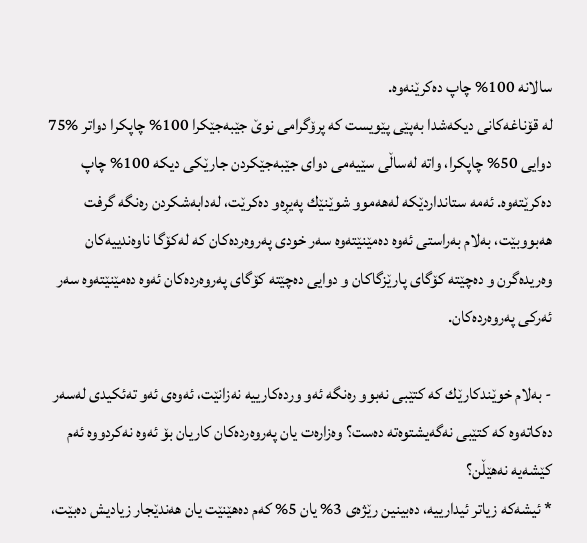سالانه‌ 100% چاپ ده‌كرێنه‌وه‌.
له‌ قۆناغه‌كانی دیكه‌شدا به‌پێی پێویست كه‌ پرۆگرامی نوێ جێبه‌جێكرا 100% چاپكرا دواتر %75 دوایی 50% چاپكرا، واته‌ له‌ساڵی سێیه‌می دوای جێبه‌جێكردن جارێكی دیكه‌ 100% چاپ ده‌كرێته‌وه‌. ئه‌مه‌ ستانداردێكه‌ له‌هه‌موو شوێنێك په‌یڕه‌و ده‌كرێت، له‌دابه‌شكردن ره‌نگه‌ گرفت هه‌بووبێت، به‌لام به‌راستی ئه‌وه‌ ده‌مێنێته‌وه‌ سه‌ر خودی په‌روه‌رده‌كان كه‌ له‌كۆگا ناوه‌ندییه‌كان وه‌ریده‌گرن و ده‌چێته‌ كۆگای پارێزگاكان و دوایی ده‌چێته‌ كۆگای په‌روه‌رده‌كان ئه‌وه‌ ده‌مێنێته‌وه‌ سه‌ر ئه‌ركی په‌روه‌رده‌كان.

- به‌لام خوێندكارێك كه‌ كتێبی نه‌بوو ره‌نگه‌ ئه‌و ورده‌كارییه‌ نه‌زانێت، ئه‌وه‌ی ئه‌و ته‌ئكیدی له‌سه‌ر ده‌كاته‌وه‌ كه‌ كتێبی نه‌گه‌یشتوه‌ته‌ ده‌ست؟ وه‌زاره‌ت یان په‌روه‌رده‌كان كاریان بۆ ئه‌وه‌ نه‌كردووه‌ ئه‌م كێشه‌یه‌ نه‌هێڵن؟
* ئیشه‌كه‌ زیاتر ئیدارییه‌، ده‌بینین رێژه‌ی 3% یان 5% كه‌م ده‌هێنێت یان هه‌ندێجار زیادیش ده‌بێت،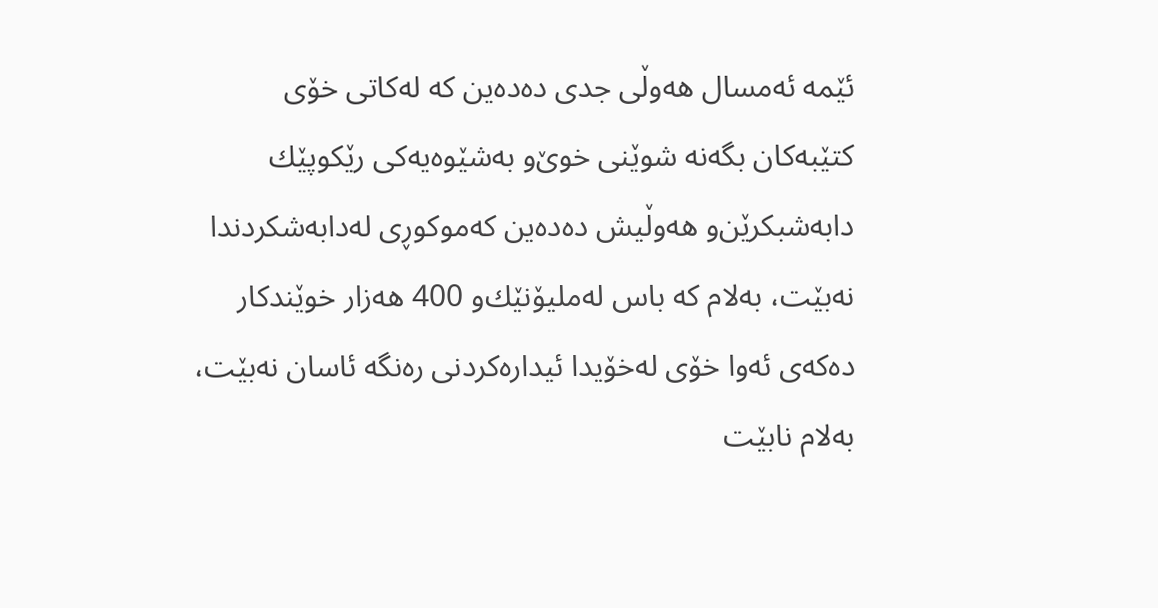ئێمه‌ ئه‌مسال هه‌وڵی جدی ده‌ده‌ین كه‌ له‌كاتی خۆی كتێبه‌كان بگه‌نه‌ شوێنی خوێ‌و به‌شێوه‌یه‌كی رێكوپێك دابه‌شبكرێن‌و هه‌وڵیش ده‌ده‌ین كه‌موكوڕی له‌دابه‌شكردندا نه‌بێت، به‌لام كه‌ باس له‌ملیۆنێك‌و 400 هه‌زار خوێندكار ده‌كه‌ی ئه‌وا خۆی له‌خۆیدا ئیداره‌كردنی ره‌نگه‌ ئاسان نه‌بێت، به‌لام نابێت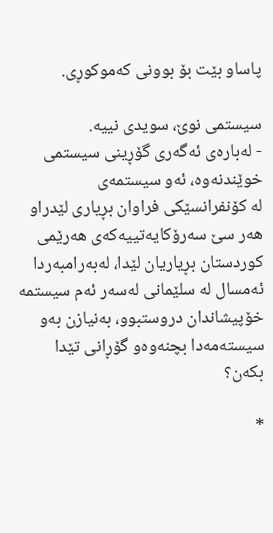پاساو بێت بۆ بوونی كه‌موكوڕی.

سیستمی نوێ، سویدی نییه‌.
- له‌باره‌ی ئه‌گه‌ری گۆڕینی سیستمی خوێندنه‌وه‌، ئه‌و سیستمه‌ی له ‌كۆنفرانسێكی فراوان بڕیاری لێدراو هه‌ر سێ سه‌رۆكایه‌تییه‌كه‌ی هه‌رێمی كوردستان بڕیاریان لێدا، له‌به‌رامبه‌ردا ئه‌مسال له ‌سلێمانی له‌سه‌ر ئه‌م سیستمه‌ خۆپیشاندان دروستبوو، به‌نیازن به‌و سیسته‌مه‌دا بچنه‌وه‌و گۆڕانی تێدا بكه‌ن؟

*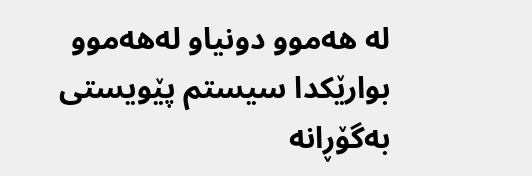له ‌هه‌موو دونیاو له‌هه‌موو بوارێكدا سیستم پێویستی به‌گۆڕانه‌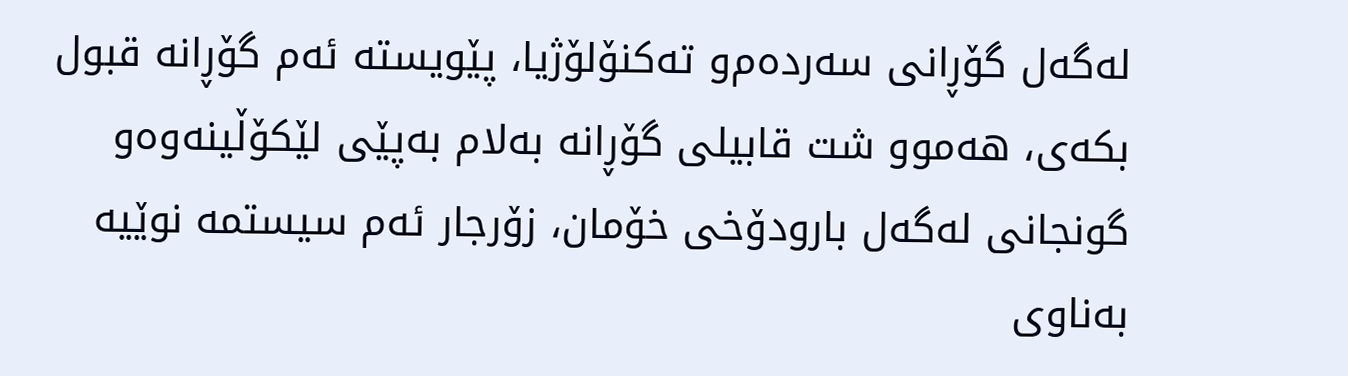له‌گه‌ل گۆڕانی سه‌رده‌م‌و ته‌كنۆلۆژیا، پێویسته‌ ئه‌م گۆڕانه‌ قبول بكه‌ی، هه‌موو شت قابیلی گۆڕانه‌ به‌لام به‌پێی لێكۆڵینه‌وه‌و گونجانی له‌گه‌ل بارودۆخی خۆمان، زۆرجار ئه‌م سیستمه‌ نوێیه‌ به‌ناوی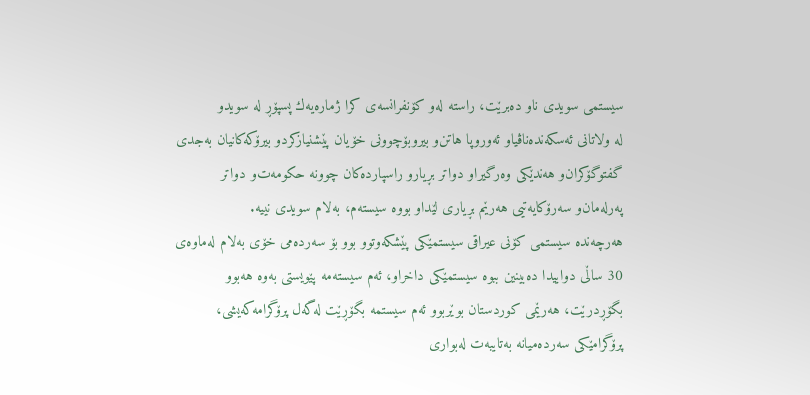سیستمی سویدی ناو ده‌برێت، راسته‌ له‌و كۆنفرانسه‌ی كرا ژماره‌یه‌ك پسپۆڕ له‌ سویدو له ‌ولاتانی ئه‌سكه‌نده‌ناڤیاو ئه‌وروپا هاتن‌و بیروبۆچوونی خۆیان پێشنیازكردو بیرۆكه‌كانیان به‌جدی گفتوگۆكران‌و هه‌ندێكی وه‌رگیراو دواتر بڕیارو راسپارده‌كان چوونه‌ حكومه‌ت‌و دواتر په‌رله‌مان‌و سه‌رۆكایه‌تیی هه‌رێم بڕیاری لێداو بووه‌ سیسته‌م، به‌لام سویدی نییه‌.
هه‌رچه‌نده‌ سیستمی كۆنی عیراقی سیستمێكی پێشكه‌وتوو بوو بۆ سه‌رده‌می خۆی به‌لام له‌ماوه‌ی 30 ساڵی دواییدا ده‌بینین ببوه‌ سیستمێكی داخراو، ئه‌م سیسته‌مه‌ پێویستی به‌وه‌ هه‌بوو بگۆڕدرێت، هه‌رێمی كوردستان بوێربوو ئه‌م سیستمه‌ بگۆڕێت له‌گه‌ل پرۆگرامه‌كه‌یشی، پرۆگرامێكی سه‌رده‌میانه‌ به‌تایبه‌ت له‌بواری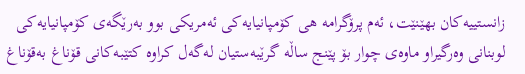زانستییه‌كان بهێنێت، ئه‌م پرۆگرامه‌ هی كۆمپانیایه‌كی ئه‌مریكی بوو به‌رێگه‌ی كۆمپانیایه‌كی لوبنانی وه‌رگیراو ماوه‌ی چوار بۆ پێنج ساڵه‌ گرێبه‌ستیان له‌گه‌ل كراوه‌ كتێبه‌كانی قۆناغ به‌قۆناغ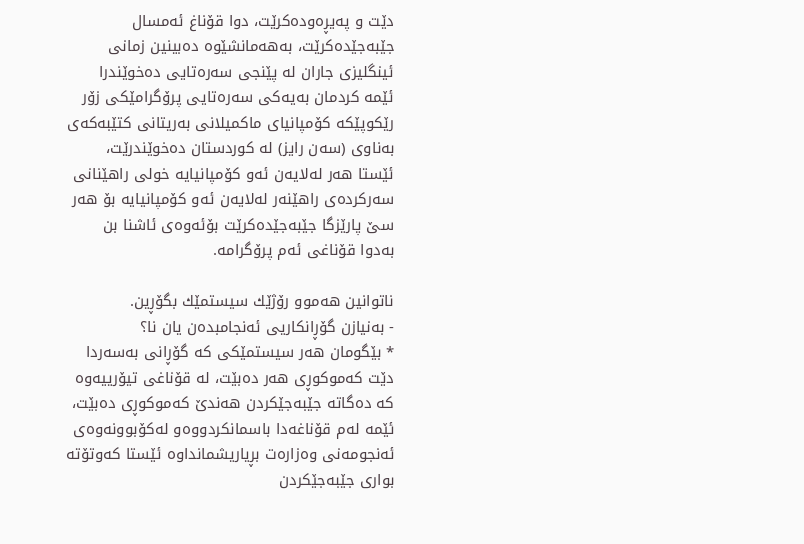دێت و په‌یڕه‌وده‌كرێت، دوا قۆناغ ئه‌مسال جێبه‌جێده‌كرێت، به‌هه‌مانشێوه‌ ده‌بینین زمانی ئینگلیزی جاران له ‌پێنجی سه‌ره‌تایی ده‌خوێندرا ئێمه‌ كردمان به‌یه‌كی سه‌ره‌تایی پرۆگرامێكی زۆر رێكوپێكه‌ كۆمپانیای ماكمیلانی به‌ریتانی كتێبه‌كه‌ی به‌ناوی (سه‌ن رایز) له ‌كوردستان ده‌خوێندرێت، ئێستا هه‌ر له‌لایه‌ن ئه‌و كۆمپانیایه‌ خولی راهێنانی سه‌ركرده‌ی راهێنه‌ر له‌لایه‌ن ئه‌و كۆمپانیایه‌ بۆ هه‌ر سێ پارێزگا جێبه‌جێده‌كرێت بۆئه‌وه‌ی ئاشنا بن به‌دوا قۆناغی ئه‌م پرۆگرامه‌.

ناتوانین هه‌موو رۆژێك سیستمێك بگۆڕین.
- به‌نیازن گۆڕانكاریی ئه‌نجامبده‌ن یان نا؟
* بێگومان هه‌ر سیستمێكی كه‌ گۆڕانی به‌سه‌ردا دێت كه‌موكوڕی هه‌ر ده‌بێت، له‌ قۆناغی تیۆرییه‌وه‌ كه‌ ده‌گاته‌ جێبه‌جێكردن هه‌ندێ كه‌موكوڕی ده‌بێت، ئێمه‌ له‌م قۆناغه‌دا باسمانكردووه‌و له‌كۆبوونه‌وه‌ی ئه‌نجومه‌نی وه‌زاره‌ت بڕیاریشمانداوه‌ ئێستا كه‌وتۆته‌ بواری جێبه‌جێكردن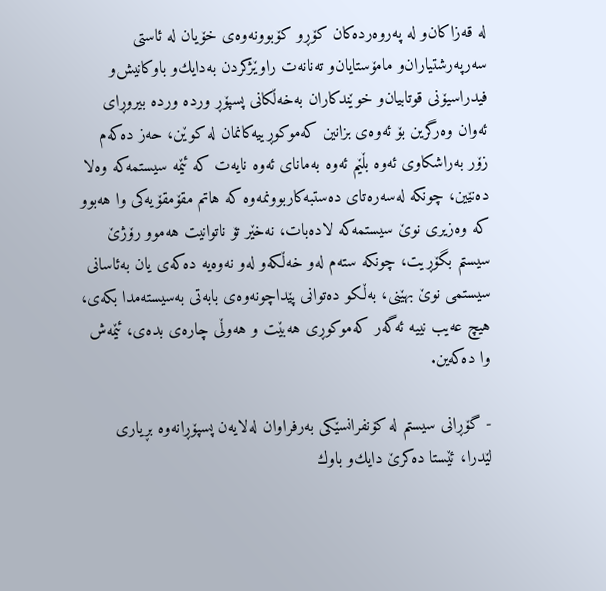له‌ قه‌زاكان‌و له ‌په‌روه‌رده‌كان كۆڕو كۆبوونه‌وه‌ی خۆیان له ‌ئاستی سه‌رپه‌رشتیاران‌و مامۆستایان‌و ته‌نانه‌ت راوێژكردن به‌دایك‌و باوكانیش‌و فیدراسیۆنی قوتابیان‌و خوێندكاران به‌خه‌ڵكانی پسپۆڕ ورده‌ ورده‌ بیروڕای ئه‌وان وه‌رگرین بۆ ئه‌وه‌ی بزانین كه‌موكوڕییه‌كانمان له‌ كوێن، حه‌ز ده‌كه‌م زۆر به‌راشكاوی ئه‌وه‌ بڵێم ئه‌وه‌ به‌مانای ئه‌وه‌ نایه‌ت كه‌ ئێمه‌ سیستمه‌كه‌ وه‌لا ده‌نێین، چونكه‌ له‌سه‌ره‌تای ده‌ستبه‌كاربوونمه‌وه‌ كه‌ هاتم مقۆمقۆیه‌كی وا هه‌بوو كه‌ وه‌زیری نوێ سیستمه‌كه‌ لاده‌بات، نه‌خێر تۆ ناتوانیت هه‌موو رۆژێ سیستم بگۆڕیت، چونكه‌ سته‌م له‌و خه‌ڵكه‌و له‌و نه‌وه‌یه‌ ده‌كه‌ی یان به‌ئاسانی سیستمی نوێ بهێنی، به‌ڵكو ده‌توانی پێداچونه‌وه‌ی بابه‌تی به‌سیسته‌مدا بكه‌ی، هیچ عه‌یب نییه‌ ئه‌گه‌ر كه‌موكوڕی هه‌بێت و هه‌وڵی چاره‌ی بده‌ی، ئێمه‌ش وا ده‌كه‌ین.

- گۆڕانی سیستم له‌ كۆنفرانسێكی به‌رفراوان له‌لایه‌ن پسپۆڕانه‌وه‌ بڕیاری لێدرا، ئێستا ده‌كرێ دایك‌و باوك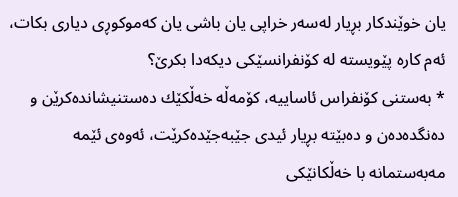یان خوێندكار بڕیار له‌سه‌ر خراپی یان باشی یان كه‌موكوڕی دیاری بكات، ئه‌م كاره‌ پێویسته‌ له ‌كۆنفرانسێكی دیكه‌دا بكرێ؟
* به‌ستنی كۆنفراس ئاساییه‌، كۆمه‌ڵه‌ خه‌ڵكێك ده‌ستنیشانده‌كرێن و ده‌نگده‌ده‌ن و ده‌بێته‌ بڕیار ئیدی جێبه‌جێده‌كرێت، ئه‌وه‌ی ئێمه‌ مه‌به‌ستمانه‌ با خه‌ڵكانێكی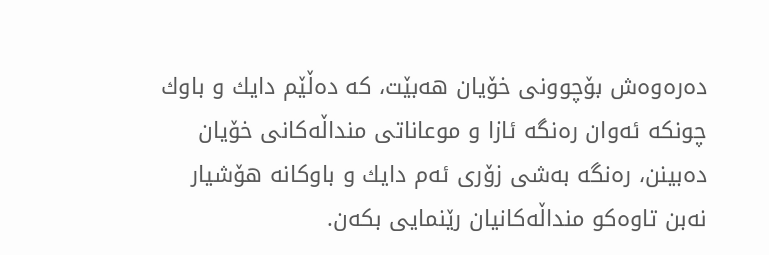ده‌ره‌وه‌ش بۆچوونی خۆیان هه‌بێت، كه‌ ده‌ڵێم دایك و باوك چونكه‌ ئه‌وان ره‌نگه‌ ئازا و موعاناتی منداڵه‌كانی خۆیان ده‌بینن، ره‌نگه‌ به‌شی زۆری ئه‌م دایك و باوكانه‌ هۆشیار نه‌بن تاوه‌كو منداڵه‌كانیان رێنمایی بكه‌ن.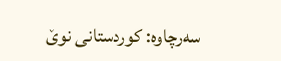سه‌رچاوه‌: كوردستانى نوێ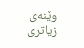وێنه‌ی زیاتری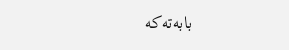بابه‌ته‌که‌